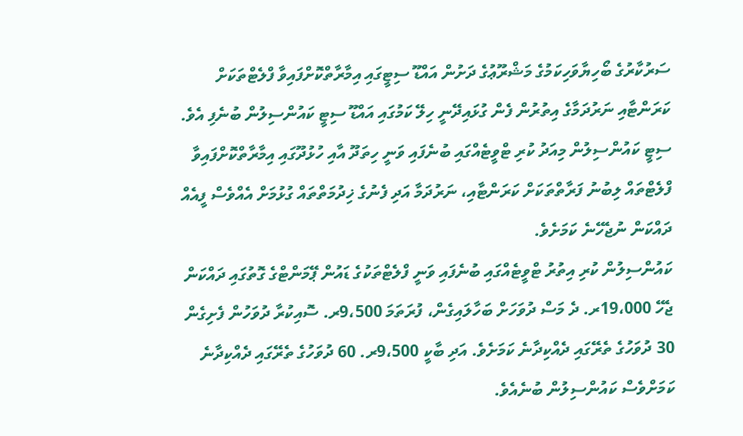ސަރުކާރުގެ ބޯހިޔާވަހިކަމުގެ މަޝްރޫޢުގެ ދަށުން އައްޑޫ ސިޓީގައި އިމާރާތްކޮށްފައިވާ ފްލެޓްތަކަށް ކަރަންޓާއި ނަރުދަމާގެ އިތުރުން ފެން ގުޅައިދޭނީ ހިލޭ ކަމުގައި އައްޑޫ ސިޓީ ކައުންސިލުން ބުނެފި އެވެ.
ސިޓީ ކައުންސިލުން މިއަދު ކުރި ޓްވީޓެއްގައި ބުނެފައި ވަނީ ހިތަދޫ އާއި ހުޅުދޫގައި އިމާރާތްކޮށްފައިވާ ފްލެޓްތައް ލިބުނު ފަރާތްތަކަށް ކަރަންޓާއި، ނަރުދަމާ އަދި ފެނުގެ ޚިދުމަތްތައް ގުޅުމަށް އެއްވެސް ފީއެއް ދައްކަން ނުޖެހޭނެ ކަމަށެވެ.
ކައުންސިލުން ކުރި އިތުރު ޓްވީޓެއްގައި ބުނެފައި ވަނީ ފްލެޓްތަކުގެ ޑައުން ޕޭމަންޓްގެ ގޮތުގައި ދައްކަން ޖެހޭ 19،000ރ. ދެ މަސް ދުވަހަށް ބަހާލައިގެން، ފުރަތަމަ 9،500ރ. ސޮއިކުރާ ދުވަހުން ފެށިގެން 30 ދުވަހުގެ ތެރޭގައި ދެއްކިދާނެ ކަމަށެވެ. އަދި ބާކީ 9،500ރ. 60 ދުވަހުގެ ތެރޭގައި ދެއްކިދާނެ ކަމަށްވެސް ކައުންސިލުން ބުނެއެވެ.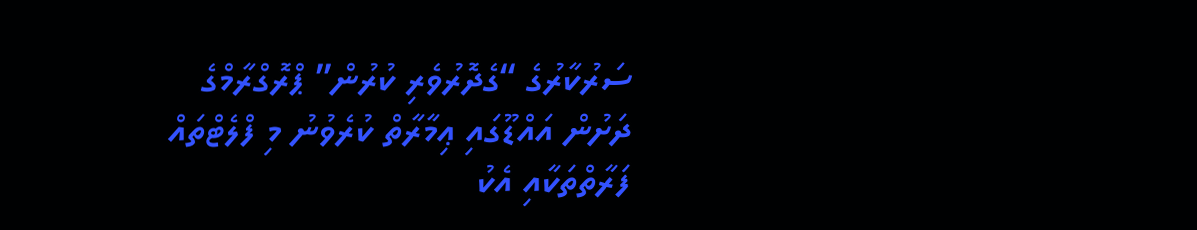ސަރުކާރުގެ “ގެދޮރުވެރި ކުރުން” ޕްރޮގްރާމްގެ ދަށުން އައްޑޫގައި ޢިމާރާތް ކުރެވުނު މި ފްލެޓްތައް ފަރާތްތަކާއި އެކު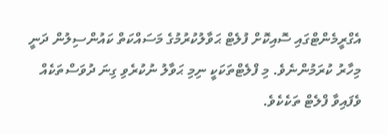އެގްރީމެންޓްގައި ސޮއިކޮށް ފުލެޓް ޙަވާލުކުރުމުގެ މަސައްކަތް ކައުންސިލުން ދަނީ މިހާރު ކުރަމުންނެވެ. މި ފްލެޓްތަކަކީ ނިމި ޙަވާލު ނުކުރެވި ގިނަ ދުވަސްތަކެއް ވެފައިވާ ފްލެޓް ތަކެކެވެ.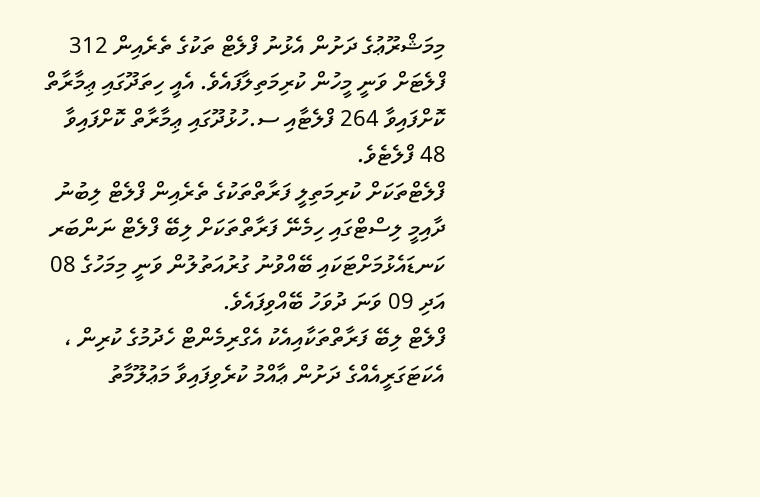މިމަޝްރޫޢުގެ ދަށުން އެޅުނު ފްލެޓް ތަކުގެ ތެރެއިން 312 ފްލެޓަށް ވަނީ މީހުން ކުރިމަތިލާފައެވެ. އެއީ ހިތަދޫގައި ޢިމާރާތް ކޮށްފައިވާ 264 ފްލެޓާއި ސ.ހުޅުދޫގައި ޢިމާރާތް ކޮށްފައިވާ 48 ފްލެޓެވެ.
ފްލެޓްތަކަށް ކުރިމަތިލީ ފަރާތްތަކުގެ ތެރެއިން ފްލެޓް ލިބުނު ދާއިމީ ލިސްޓްގައި ހިމެނޭ ފަރާތްތަކަށް ލިބޭ ފްލެޓް ނަންބަރ ކަނޑައެޅުމަށްޓަކައި ބޭއްވުނު ގުރުއަތުލުން ވަނީ މިމަހުގެ 08 އަދި 09 ވަނަ ދުވަހު ބޭއްވިފައެވެ.
ފްލެޓް ލިބޭ ފަރާތްތަކާއިއެކު އެގްރިމެންޓް ހެދުމުގެ ކުރިން ، އެކަޓަގަރީއެއްގެ ދަށުން ޢާއްމު ކުރެވިފައިވާ މަޢުލޫމާތު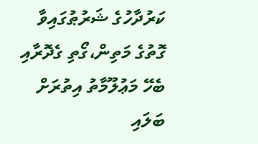ކަރުދާހުގެ ޝަރުޠުގައިވާ ގޮތުގެ މަތިން،ގޯތި ގެދޮރާއި ބެހޭ މަޢުލޫމާތު އިތުރަށް ބަލައި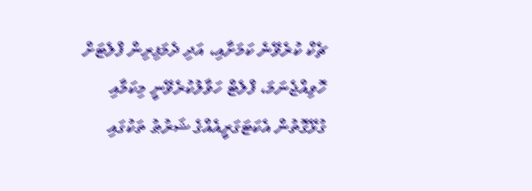ޗެކް ކުރެވޭނެ ކަމަށާއި، އަދި ދެމަފިރިން ފްލެޓަށް ހޮވިއްޖެނަމަ، ފްލެޓް ހަވާލުކުރެވޭނީ މިކަމާއި ގުޅޭގޮތުން އެކަޓަގަރީއެއްގެ ޝަރުޠު ތަކުގައި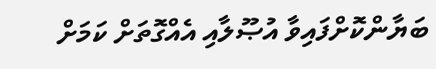ބަޔާންކޮށްފައިވާ އުޞޫލާއި އެއްގޮތަށް ކަމަށް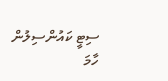ސިޓީ ކައުންސިލުން ހާމަ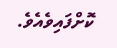ކޮށްފައިވެއެވެ.